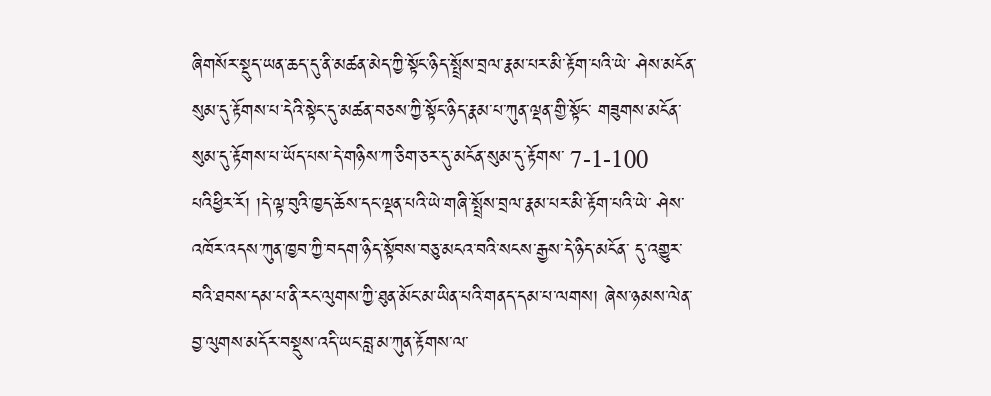ཞིགསོར་སྡུད་ཡན་ཆད་དུ་ནི་མཚན་མེད་ཀྱི་སྟོང་ཉིད་སྤྲོས་བྲལ་རྣམ་པར་མི་རྟོག་པའི་ཡེ་ ཤེས་མངོན་སུམ་དུ་རྟོགས་པ་དེའི་སྟེང་དུ་མཚན་བཅས་ཀྱི་སྟོང་ཉིད་རྣམ་པ་ཀུན་ལྡན་གྱི་སྟོང་ གཟུགས་མངོན་སུམ་དུ་རྟོགས་པ་ཡོད་པས་དེ་གཉིས་ཀ་ཅིག་ཅར་དུ་མངོན་སུམ་དུ་རྟོགས་ 7-1-100 པའིཕྱིར་རོ། །དེ་ལྟ་བུའི་ཁྱད་ཆོས་དང་ལྡན་པའི་ཡེ་གཞི་སྤྲོས་བྲལ་རྣམ་པར་མི་རྟོག་པའི་ཡེ་ ཤེས་འཁོར་འདས་ཀུན་ཁྱབ་ཀྱི་བདག་ཉིད་སྟོབས་བཅུ་མངའ་བའི་སངས་རྒྱས་དེ་ཉིད་མངོན་ དུ་འགྱུར་བའི་ཐབས་དམ་པ་ནི་རང་ལུགས་ཀྱི་ཐུན་མོང་མ་ཡིན་པའི་གནད་དམ་པ་ལགས། ཞེས་ཉམས་ལེན་བྱ་ལུགས་མདོར་བསྡུས་འདི་ཡང་བླ་མ་ཀུན་རྟོགས་ལ་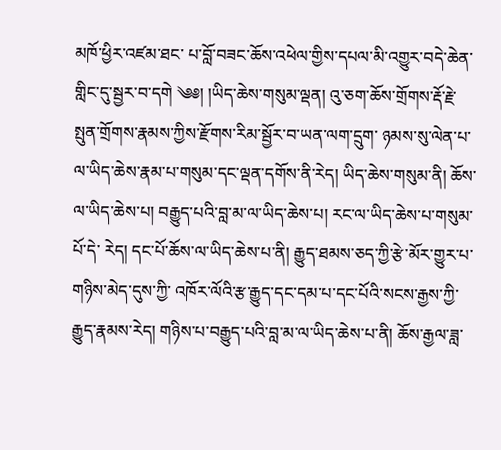མཁོ་ཕྱིར་འཛམ་ཐང་ པ་བློ་བཟང་ཆོས་འཕེལ་གྱིས་དཔལ་མི་འགྱུར་བདེ་ཆེན་གླིང་དུ་སྦྱར་བ་དགེ ༄༅། །ཡིད་ཆེས་གསུམ་ལྡན། འུ་ཅག་ཆོས་གྲོགས་རྡོ་རྗེ་སྤུན་གྲོགས་རྣམས་ཀྱིས་རྫོགས་རིམ་སྦྱོར་བ་ཡན་ལག་དྲུག་ ཉམས་སུ་ལེན་པ་ལ་ཡིད་ཆེས་རྣམ་པ་གསུམ་དང་ལྡན་དགོས་ནི་རེད། ཡིད་ཆེས་གསུམ་ནི། ཆོས་ལ་ཡིད་ཆེས་པ། བརྒྱུད་པའི་བླ་མ་ལ་ཡིད་ཆེས་པ། རང་ལ་ཡིད་ཆེས་པ་གསུམ་པོ་དེ་ རེད། དང་པོ་ཆོས་ལ་ཡིད་ཆེས་པ་ནི། རྒྱུད་ཐམས་ཅད་ཀྱི་རྩེ་མོར་གྱུར་པ་གཉིས་མེད་དུས་ཀྱི་ འཁོར་ལོའི་རྩ་རྒྱུད་དང་དམ་པ་དང་པོའི་སངས་རྒྱས་ཀྱི་རྒྱུད་རྣམས་རེད། གཉིས་པ་བརྒྱུད་པའི་བླ་མ་ལ་ཡིད་ཆེས་པ་ནི། ཆོས་རྒྱལ་ཟླ་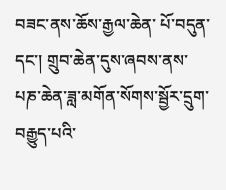བཟང་ནས་ཆོས་རྒྱལ་ཆེན་ པོ་བདུན་དང་། གྲུབ་ཆེན་དུས་ཞབས་ནས་པཎ་ཆེན་ཟླ་མགོན་སོགས་སྦྱོར་དྲུག་བརྒྱུད་པའི་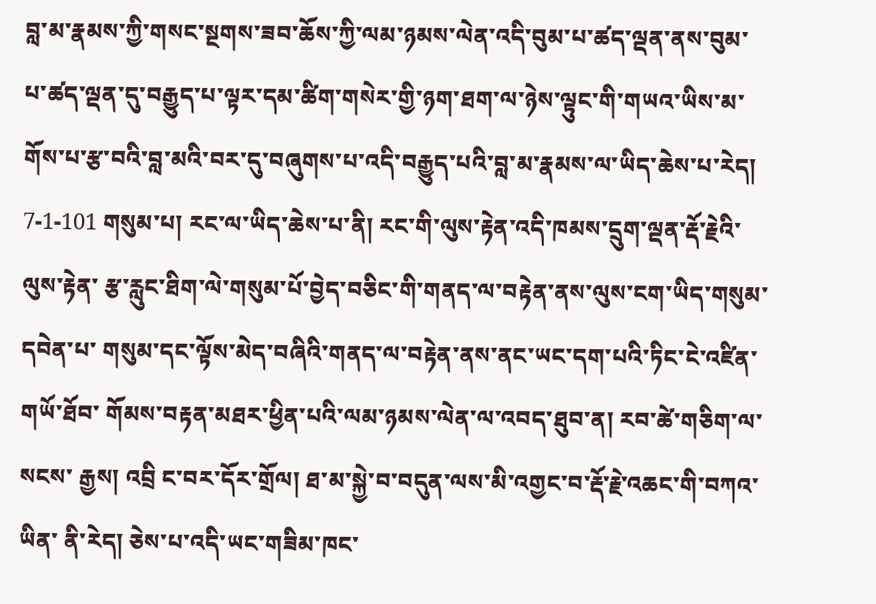བླ་མ་རྣམས་ཀྱི་གསང་སྔགས་ཟབ་ཆོས་ཀྱི་ལམ་ཉམས་ལེན་འདི་བུམ་པ་ཚད་ལྡན་ནས་བུམ་ པ་ཚད་ལྡན་དུ་བརྒྱུད་པ་ལྟར་དམ་ཚིག་གསེར་གྱི་ཉག་ཐག་ལ་ཉེས་ལྟུང་གི་གཡའ་ཡིས་མ་ གོས་པ་རྩ་བའི་བླ་མའི་བར་དུ་བཞུགས་པ་འདི་བརྒྱུད་པའི་བླ་མ་རྣམས་ལ་ཡིད་ཆེས་པ་རེད། 7-1-101 གསུམ་པ། རང་ལ་ཡིད་ཆེས་པ་ནི། རང་གི་ལུས་རྟེན་འདི་ཁམས་དྲུག་ལྡན་རྡོ་རྗེའི་ལུས་རྟེན་ རྩ་རླུང་ཐིག་ལེ་གསུམ་པོ་བྱེད་བཅིང་གི་གནད་ལ་བརྟེན་ནས་ལུས་ངག་ཡིད་གསུམ་དབེན་པ་ གསུམ་དང་ལྟོས་མེད་བཞིའི་གནད་ལ་བརྟེན་ནས་ནང་ཡང་དག་པའི་ཏིང་ངེ་འཛིན་གཡོ་ཐོབ་ གོམས་བརྟན་མཐར་ཕྱིན་པའི་ལམ་ཉམས་ལེན་ལ་འབད་ཐུབ་ན། རབ་ཚེ་གཅིག་ལ་སངས་ རྒྱས། འབྲི ང་བར་དོར་གྲོལ། ཐ་མ་སྐྱེ་བ་བདུན་ལས་མི་འགྱང་བ་རྡོ་རྗེ་འཆང་གི་བཀའ་ཡིན་ ནི་རེད། ཅེས་པ་འདི་ཡང་གཟིམ་ཁང་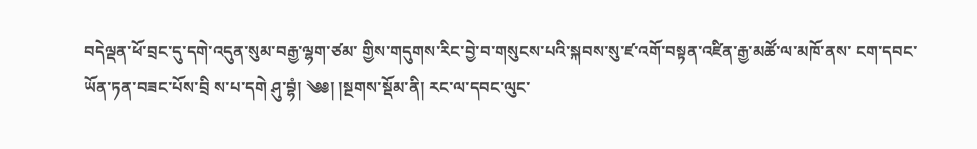བདེལྡན་ཕོ་བྲང་དུ་དགེ་འདུན་སུམ་བརྒྱ་ལྷག་ཙམ་ གྱིས་གདུགས་རིང་བྱེ་བ་གསུངས་པའི་སྐབས་སུ་ཛ་འགོ་བསྟན་འཛིན་རྒྱ་མཚོ་ལ་མཁོ་ནས་ ངག་དབང་ཡོན་ཏན་བཟང་པོས་བྲི ས་པ་དགེ ཤུ་བྷཾ། ༄༅། །སྔགས་སྡོམ་ནི། རང་ལ་དབང་ལུང་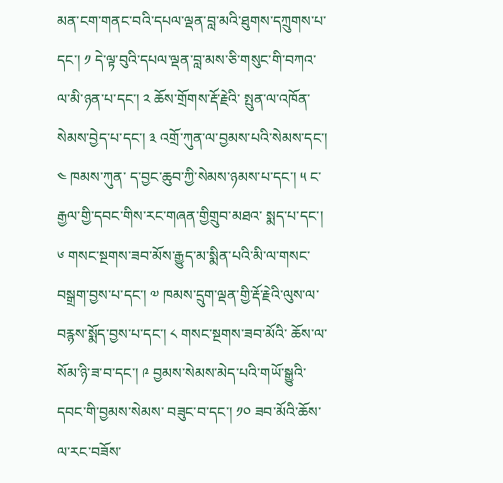མན་ངག་གནང་བའི་དཔལ་ལྡན་བླ་མའི་ཐུགས་དཀྲུགས་པ་དང་། ༡ དེ་ལྟ་བུའི་དཔལ་ལྡན་བླ་མས་ཅི་གསུང་གི་བཀའ་ལ་མི་ཉན་པ་དང་། ༢ ཆོས་གྲོགས་རྡོ་རྗེའི་ སྤུན་ལ་འཁོན་སེམས་བྱེད་པ་དང་། ༣ འགྲོ་ཀུན་ལ་བྱམས་པའི་སེམས་དང་། ༤ ཁམས་ཀུན་ ད་བྱང་ཆུབ་ཀྱི་སེམས་ཉམས་པ་དང་། ༥ ང་རྒྱལ་གྱི་དབང་གིས་རང་གཞན་གྱིགྲུབ་མཐའ་ སྨད་པ་དང་། ༦ གསང་སྔགས་ཟབ་མོས་རྒྱུད་མ་སྨིན་པའི་མི་ལ་གསང་བསྒྲག་བྱས་པ་དང་། ༧ ཁམས་དྲུག་ལྡན་གྱི་རྡོ་རྗེའི་ལུས་ལ་བརྙས་སྨོད་བྱས་པ་དང་། ༨ གསང་སྔགས་ཟབ་མོའི་ ཆོས་ལ་སོམ་ཉི་ཟ་བ་དང་། ༩ བྱམས་སེམས་མེད་པའི་གཡོ་སྒྱུའི་དབང་གི་བྱམས་སེམས་ བཟུང་བ་དང་། ༡༠ ཟབ་མོའི་ཆོས་ལ་རང་བཟོས་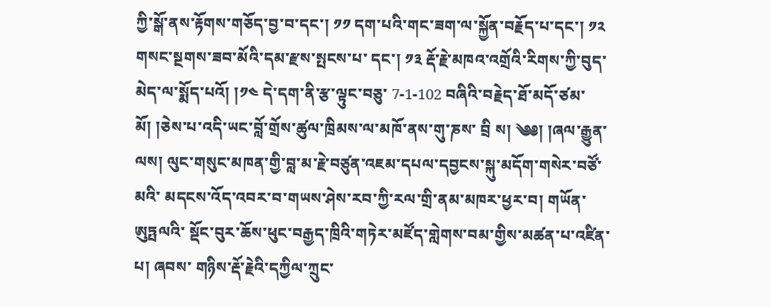ཀྱི་སྒོ་ནས་རྟོགས་གཅོད་བྱ་བ་དང་། ༡༡ དག་པའི་གང་ཟག་ལ་སྐྱོན་བརྗོད་པ་དང་། ༡༢ གསང་སྔགས་ཟབ་མོའི་དམ་རྫས་སྤངས་པ་ དང་། ༡༣ རྡོ་རྗེ་མཁའ་འགྲོའི་རིགས་ཀྱི་བུད་མེད་ལ་སྨོད་པའོ། །༡༤ དེ་དག་ནི་རྩ་ལྟུང་བཅུ་ 7-1-102 བཞིའི་བརྗེད་ཐོ་མདོ་ཙམ་མོ། །ཅེས་པ་འདི་ཡང་བློ་གྲོས་ཚུལ་ཁྲིམས་ལ་མཁོ་ནས་གུ་ཎས་ བྲི ས། ༄༅། །ཞལ་རྒྱུན་ལས། ལུང་གསུང་མཁན་གྱི་བླ་མ་རྗེ་བཙུན་འཇམ་དཔལ་དབྱངས་སྐུ་མདོག་གསེར་བཙོ་མའི་ མདངས་འོད་འབར་བ་གཡས་ཤེས་རབ་ཀྱི་རལ་གྲི་ནམ་མཁར་ཕྱར་བ། གཡོན་ཨུཏྤལའི་ སྡོང་བུར་ཆོས་ཕུང་བརྒྱད་ཁྲིའི་གཏེར་མཛོད་གླེགས་བམ་གྱིས་མཚན་པ་འཛིན་པ། ཞབས་ གཉིས་རྡོ་རྗེའི་དཀྱིལ་ཀྲུང་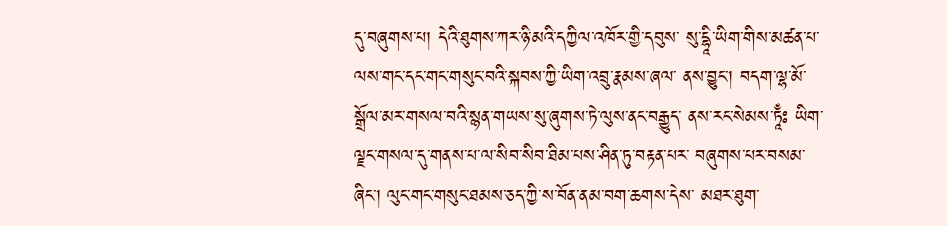དུ་བཞུགས་པ། དེའི་ཐུགས་ཀར་ཉི་མའི་དཀྱིལ་འཁོར་གྱི་དབུས་ སུ་དྷཱི་ཡིག་གིས་མཚན་པ་ལས་གང་དང་གང་གསུང་བའི་སྐབས་ཀྱི་ཡིག་འབྲུ་རྣམས་ཞལ་ ནས་བྱུང་། བདག་ལྷ་མོ་སྒྲོལ་མར་གསལ་བའི་སྙན་གཡས་སུ་ཞུགས་ཏེ་ལུས་ནང་བརྒྱུད་ ནས་རང་སེམས་ཏཱྃཿ ཡིག་ལྗང་གསལ་དུ་གནས་པ་ལ་སིབ་སིབ་ཐིམ་པས་ཤིན་ཏུ་བརྟན་པར་ བཞུགས་པར་བསམ་ཞིང་། ལུང་གང་གསུང་ཐམས་ཅད་ཀྱི་ས་བོན་ནམ་བག་ཆགས་དེས་ མཐར་ཐུག་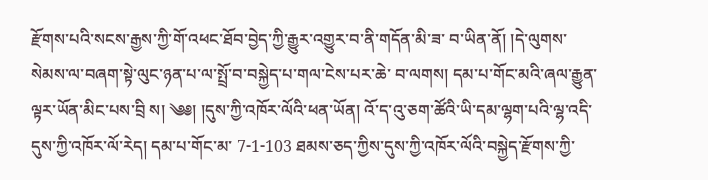རྫོགས་པའི་སངས་རྒྱས་ཀྱི་གོ་འཕང་ཐོབ་བྱེད་ཀྱི་རྒྱུར་འགྱུར་བ་ནི་གདོན་མི་ཟ་ བ་ཡིན་ནོ། །དེ་ལུགས་སེམས་ལ་བཞག་སྟེ་ལུང་ཉན་པ་ལ་སྤྲོ་བ་བསྐྱེད་པ་གལ་ངེས་པར་ཆེ་ བ་ལགས། དམ་པ་གོང་མའི་ཞལ་རྒྱུན་ལྟར་ཡོན་མིང་པས་བྲི ས། ༄༅། །དུས་ཀྱི་འཁོར་ལོའི་ཕན་ཡོན། འོ་ད་འུ་ཅག་ཚོའི་ཡི་དམ་ལྷག་པའི་ལྷ་འདི་དུས་ཀྱི་འཁོར་ལོ་རེད། དམ་པ་གོང་མ་ 7-1-103 ཐམས་ཅད་ཀྱིས་དུས་ཀྱི་འཁོར་ལོའི་བསྐྱེད་རྫོགས་ཀྱི་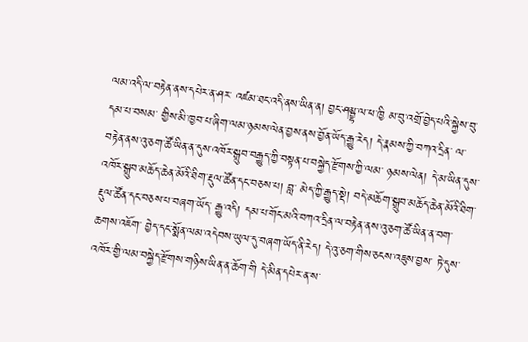ལམ་འདི་ལ་བརྟེན་ནས་དཔེར་ན་ཤར་ འཛམ་ཐང་འདི་ནས་ཡིན་ན། བྱང་ཤམྦྷ་ལ་ཕ་ཁྱི མ་བུ་འགྲོ་བྱེད་པའི་སྐྱེས་བུ་དམ་པ་བསམ་ གྱིས་མི་ཁྱབ་པ་ཞིག་ལམ་ཉམས་ལེན་བྱས་ནས་བྱོན་ཡོད་རྒྱུ་རེད། དེ་རྣམས་ཀྱི་བཀའ་དྲིན་ ལ་བརྟེན་ནས་འུ་ཅག་ཚོ་ཡིན་ན་དུས་འཁོར་སྒྲུབ་བརྒྱུད་ཀྱི་བསྟན་པ་བསྐྱེད་རྫོགས་ཀྱི་ལམ་ ཉམས་ལེན། དེ་མ་ཡིན་དུས་འཁོར་སྒྲུབ་མཆོད་ཆེན་མོའི་ཐིག་རྡུལ་ཚོན་དང་བཅས་པ། བླ་ མེད་ཀྱི་རྒྱུད་སྡེ། བདེ་མཆོག་སྒྲུབ་མཆོད་ཆེན་མོའི་ཐིག་རྡུལ་ཚོན་དང་བཅས་པ་བཞག་ཡོད་ རྒྱུ་འདི། དམ་པ་གོང་མའི་བཀའ་དྲིན་ལ་བརྟེན་ནས་འུ་ཅག་ཚོ་ཡིན་ན་བག་ཆགས་འཇོག་ བྱེད་དང་སྨོན་ལམ་འདེབས་ཡུལ་དུ་བཞག་ཡོད་ནི་རེད། དེ་འུ་ཅག་གིས་ཅངས་འཇུས་བྱས་ ཏེ་དུས་འཁོར་གྱི་ལམ་བསྐྱེད་རྫོགས་གཉིས་ཡིན་ན་ཆོག་གི དེ་མིན་དཔེར་ན་ས་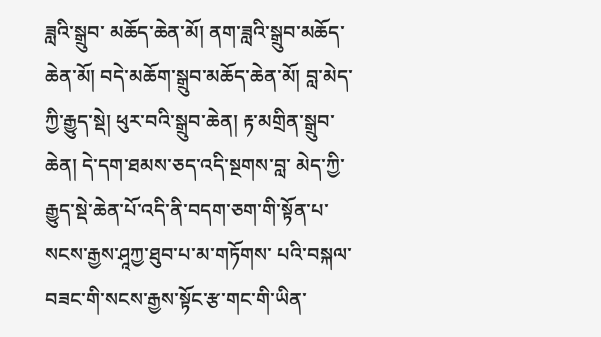ཟླའི་སྒྲུབ་ མཆོད་ཆེན་མོ། ནག་ཟླའི་སྒྲུབ་མཆོད་ཆེན་མོ། བདེ་མཆོག་སྒྲུབ་མཆོད་ཆེན་མོ། བླ་མེད་ ཀྱི་རྒྱུད་སྡེ། ཕུར་བའི་སྒྲུབ་ཆེན། རྟ་མགྲིན་སྒྲུབ་ཆེན། དེ་དག་ཐམས་ཅད་འདི་སྔགས་བླ་ མེད་ཀྱི་རྒྱུད་སྡེ་ཆེན་པོ་འདི་ནི་བདག་ཅག་གི་སྟོན་པ་སངས་རྒྱས་ཤཱཀྱ་ཐུབ་པ་མ་གཏོགས་ པའི་བསྐལ་བཟང་གི་སངས་རྒྱས་སྟོང་རྩ་གང་གི་ཡིན་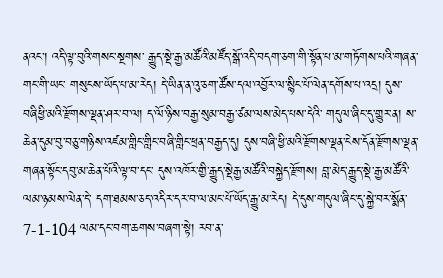ནའང་། འདི་ལྟ་བུའི་གསང་སྔགས་ རྒྱུད་སྡེ་རྒྱ་མཚོའི་མཛོད་སྒོ་འདི་བདག་ཅག་གི་སྟོན་པ་མ་གཏོགས་པའི་གཞན་གང་གི་ཡང་ གསུངས་ཡོད་པ་མ་རེད། དེ་ཡིན་ན་འུ་ཅག་ཚོས་དལ་འབྱོར་ལ་སྙིང་པོ་ལེན་དགོས་པ་འདྲ། དུས་བཞིཕྱི་མའི་རྫོགས་ལྡན་ཤར་བ་ལ། ད་ལོ་ཉིས་བརྒྱ་སུམ་བརྒྱ་ཙམ་ལས་མེད་པས་དེའི་ གདུལ་ཞིང་དུ་གྱུར་ན། ས་ཆེན་དུམ་བུ་བཅུ་གཉིས་འཛམ་གླིང་གླིང་བཞི་གླིང་ཕྲན་བརྒྱད་དུ། དུས་བཞི་ཕྱི་མའི་རྫོགས་ལྡན་ངེས་དོན་རྫོགས་ལྡན་གཞན་སྟོང་དབུ་མ་ཆེན་པོའི་ལྟ་བ་དང་ དུས་འཁོར་གྱི་རྒྱུད་སྡེརྒྱ་མཚོའི་བསྐྱེད་རྫོགས། བླ་མེད་རྒྱུད་སྡེ་རྒྱ་མཚོའི་ལམ་ཉམས་ལེན་དེ་ དག་ཐམས་ཅད་འདིར་དར་བ་ལ་མང་པོ་ཡོད་རྒྱུ་མ་རེད། དེ་དུས་གདུལ་ཞིང་དུ་སྐྱེ་བར་སྨོན་ 7-1-104 ལམ་དང་བག་ཆགས་བཞག་སྟེ། རབ་ན་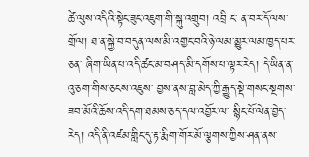ཚེ་ལུས་འདིའི་སྟེང་ཟུང་འཇུག་གི་སྐུ་འགྲུབ། འབྲི ང་ ན་བར་དོ་ལས་གྲོལ། ཐ་ན་སྐྱེ་བ་བདུན་ལས་མི་འགྱང་བའི་ཉེ་ལམ་མྱུར་ལམ་ཁྱད་པར་ཅན་ ཞིག་ཡིན་པ་འདི་ཚང་མ་བཤད་མི་དགོས་པ་ལྟར་རེད། དེ་ཡིན་ན་འུ་ཅག་གིས་ཅངས་འཇུས་ བྱས་ནས་བླ་མེད་ཀྱི་རྒྱུད་སྡེ་གསང་སྔགས་ཟབ་མོའི་ཆོས་འདི་དག་ཐམས་ཅད་དལ་འབྱོར་ལ་ སྙིང་པོ་ལེན་བྱེད་རེད། འདི་ནི་འཛམ་གླིང་དུ་རྟ་རྨིག་གོར་མོ་ལྕགས་ཀྱིས་ཤན་ནས་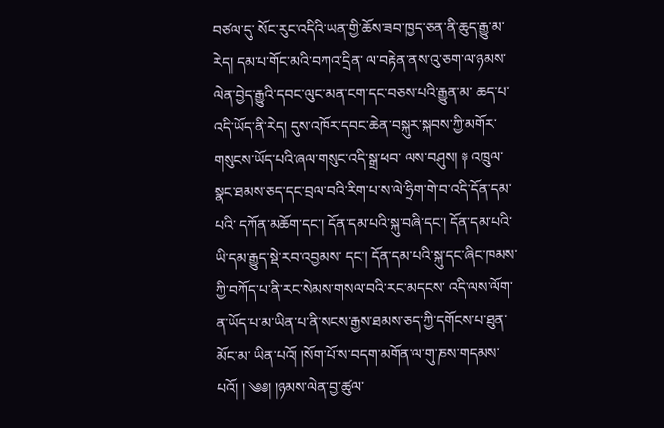བཙལ་དུ་ སོང་རུང་འདིའི་ཡན་གྱི་ཆོས་ཟབ་ཁྱད་ཅན་ནི་ཆུད་རྒྱུ་མ་རེད། དམ་པ་གོང་མའི་བཀའ་དྲིན་ ལ་བརྟེན་ནས་འུ་ཅག་ལ་ཉམས་ལེན་བྱེད་རྒྱུའི་དབང་ལུང་མན་ངག་དང་བཅས་པའི་རྒྱུན་མ་ ཆད་པ་འདི་ཡོད་ནི་རེད། དུས་འཁོར་དབང་ཆེན་བསྐུར་སྐབས་ཀྱི་མགོར་གསུངས་ཡོད་པའི་ཞལ་གསུང་འདི་སྒྲ་ཕབ་ ལས་བཤུས། ༈ འཁྲུལ་སྣང་ཐམས་ཅད་དང་བྲལ་བའི་རིག་པ་ས་ལེ་ཧྲིག་གེ་བ་འདི་དོན་དམ་པའི་ དཀོན་མཆོག་དང་། དོན་དམ་པའི་སྐུ་བཞི་དང་། དོན་དམ་པའི་ཡི་དམ་རྒྱུད་སྡེ་རབ་འབྱམས་ དང་། དོན་དམ་པའི་སྐུ་དང་ཞིང་ཁམས་ཀྱི་བཀོད་པ་ནི་རང་སེམས་གསལ་བའི་རང་མདངས་ འདི་ལས་ལོག་ན་ཡོད་པ་མ་ཡིན་པ་ནི་སངས་རྒྱས་ཐམས་ཅད་ཀྱི་དགོངས་པ་ཐུན་མོང་མ་ ཡིན་པའོ། །སོག་པོ་ས་བདག་མགོན་ལ་གུ་ཎས་གདམས་པའོ། ། ༄༅། །ཉམས་ལེན་བྱ་ཚུལ་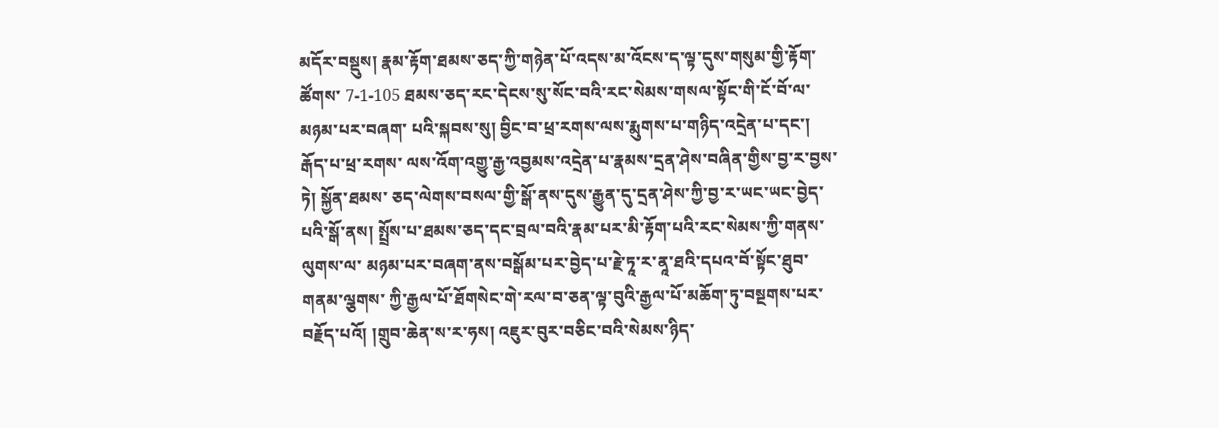མདོར་བསྡུས། རྣམ་རྟོག་ཐམས་ཅད་ཀྱི་གཉེན་པོ་འདས་མ་འོངས་ད་ལྟ་དུས་གསུམ་གྱི་རྟོག་ཚོགས་ 7-1-105 ཐམས་ཅད་རང་དེངས་སུ་སོང་བའི་རང་སེམས་གསལ་སྟོང་གི་ངོ་བོ་ལ་མཉམ་པར་བཞག་ པའི་སྐབས་སུ། བྱིང་བ་ཕྲ་རགས་ལས་རྨུགས་པ་གཉིད་འདྲེན་པ་དང་། རྒོད་པ་ཕྲ་རགས་ ལས་འོག་འགྱུ་རྒྱ་འབྱམས་འདྲེན་པ་རྣམས་དྲན་ཤེས་བཞིན་གྱིས་བྱ་ར་བྱས་ཏེ། སྐྱོན་ཐམས་ ཅད་ལེགས་བསལ་གྱི་སྒོ་ནས་དུས་རྒྱུན་དུ་དྲན་ཤེས་ཀྱི་བྱ་ར་ཡང་ཡང་བྱེད་པའི་སྒོ་ནས། སྤྲོས་པ་ཐམས་ཅད་དང་བྲལ་བའི་རྣམ་པར་མི་རྟོག་པའི་རང་སེམས་ཀྱི་གནས་ལུགས་ལ་ མཉམ་པར་བཞག་ནས་བསྒོམ་པར་བྱེད་པ་རྗེ་ཏཱ་ར་ནཱ་ཐའི་དཔའ་བོ་སྟོང་ཐུབ་གནམ་ལྕགས་ ཀྱི་རྒྱལ་པོ་ཐོགསེང་གེ་རལ་བ་ཅན་ལྟ་བུའི་རྒྱལ་པོ་མཆོག་ཏུ་བསྔགས་པར་བརྗོད་པའོ། །གྲུབ་ཆེན་ས་ར་ཧས། འཇུར་བུར་བཅིང་བའི་སེམས་ཉིད་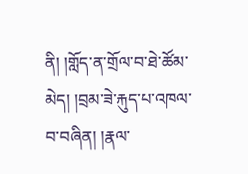ནི། །གློད་ན་གྲོལ་བ་ཐེ་ཚོམ་མེད། །བྲམ་ཟེ་རྐུད་པ་འཁལ་བ་བཞིན། །རྣལ་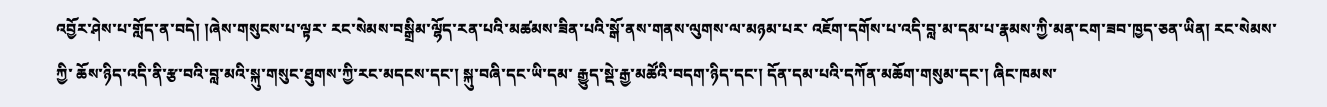འབྱོར་ཤེས་པ་གློད་ན་བདེ། །ཞེས་གསུངས་པ་ལྟར་ རང་སེམས་བསྒྲིམ་ལྷོད་རན་པའི་མཚམས་ཟིན་པའི་སྒོ་ནས་གནས་ལུགས་ལ་མཉམ་པར་ འཇོག་དགོས་པ་འདི་བླ་མ་དམ་པ་རྣམས་ཀྱི་མན་ངག་ཟབ་ཁྱད་ཅན་ཡིན། རང་སེམས་ཀྱི་ ཆོས་ཉིད་འདི་ནི་རྩ་བའི་བླ་མའི་སྐུ་གསུང་ཐུགས་ཀྱི་རང་མདངས་དང་། སྐུ་བཞི་དང་ཡི་དམ་ རྒྱུད་སྡེ་རྒྱ་མཚོའི་བདག་ཉིད་དང་། དོན་དམ་པའི་དཀོན་མཆོག་གསུམ་དང་། ཞིང་ཁམས་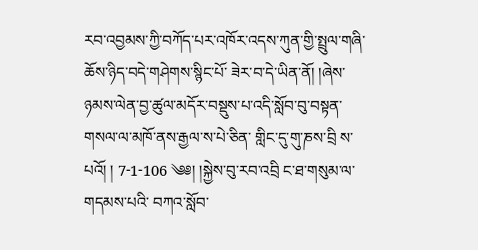རབ་འབྱམས་ཀྱི་བཀོད་པར་འཁོར་འདས་ཀུན་གྱི་སྤྲུལ་གཞི་ཆོས་ཉིད་བདེ་གཤེགས་སྙིང་པོ་ ཟེར་བ་དེ་ཡིན་ནོ། །ཞེས་ཉམས་ལེན་བྱ་ཚུལ་མདོར་བསྡུས་པ་འདི་སློབ་བུ་བསྟན་གསལ་ལ་མཁོ་ནས་རྒྱལ་ས་པེ་ཅིན་ གླིང་དུ་གུ་ཎས་བྲི ས་པའོ། ། 7-1-106 ༄༅། །སྐྱེས་བུ་རབ་འབྲི ང་ཐ་གསུམ་ལ་གདམས་པའི་ བཀའ་སློབ་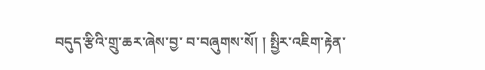བདུད་རྩིའི་གྲུ་ཆར་ཞེས་བྱ་ བ་བཞུགས་སོ། ། སྤྱིར་འཇིག་རྟེན་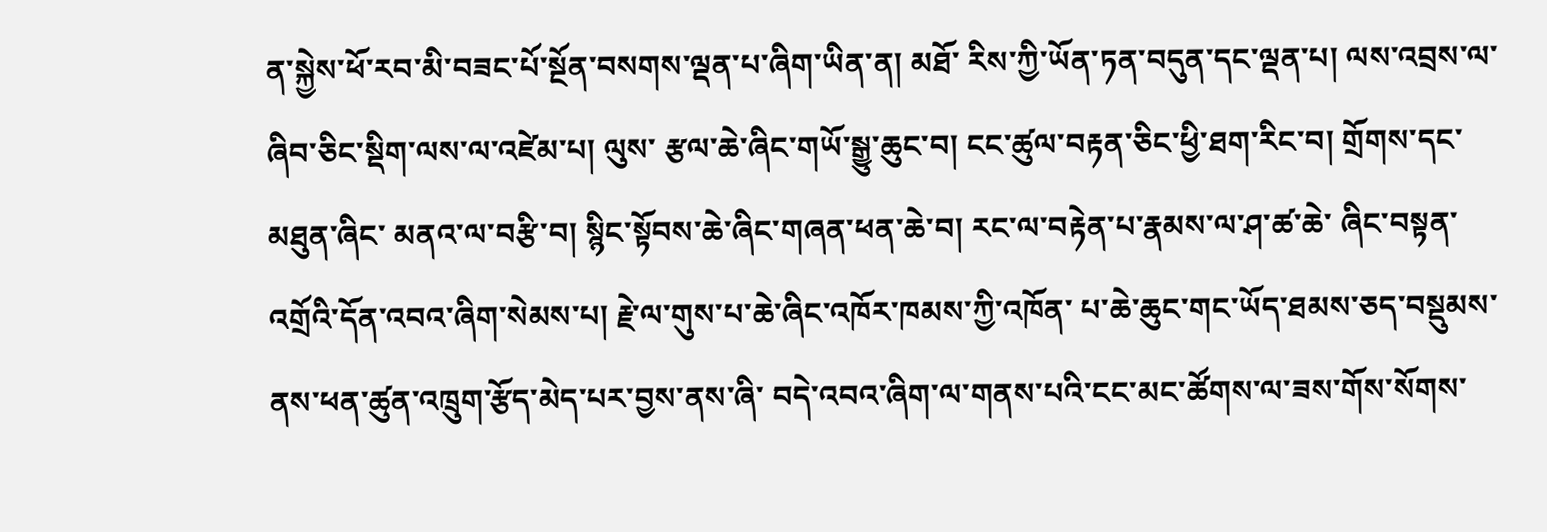ན་སྐྱེས་ཕོ་རབ་མི་བཟང་པོ་སྔོན་བསགས་ལྡན་པ་ཞིག་ཡིན་ན། མཐོ་ རིས་ཀྱི་ཡོན་ཏན་བདུན་དང་ལྡན་པ། ལས་འབྲས་ལ་ཞིབ་ཅིང་སྡིག་ལས་ལ་འཛེམ་པ། ལུས་ རྩལ་ཆེ་ཞིང་གཡོ་སྒྱུ་ཆུང་བ། ངང་ཚུལ་བརྟན་ཅིང་ཕྱི་ཐག་རིང་བ། གྲོགས་དང་མཐུན་ཞིང་ མནའ་ལ་བརྩི་བ། སྙིང་སྟོབས་ཆེ་ཞིང་གཞན་ཕན་ཆེ་བ། རང་ལ་བརྟེན་པ་རྣམས་ལ་ཤ་ཚ་ཆེ་ ཞིང་བསྟན་འགྲོའི་དོན་འབའ་ཞིག་སེམས་པ། རྗེ་ལ་གུས་པ་ཆེ་ཞིང་འཁོར་ཁམས་ཀྱི་འཁོན་ པ་ཆེ་ཆུང་གང་ཡོད་ཐམས་ཅད་བསྡུམས་ནས་ཕན་ཚུན་འཁྲུག་རྩོད་མེད་པར་བྱས་ནས་ཞི་ བདེ་འབའ་ཞིག་ལ་གནས་པའི་ངང་མང་ཚོགས་ལ་ཟས་གོས་སོགས་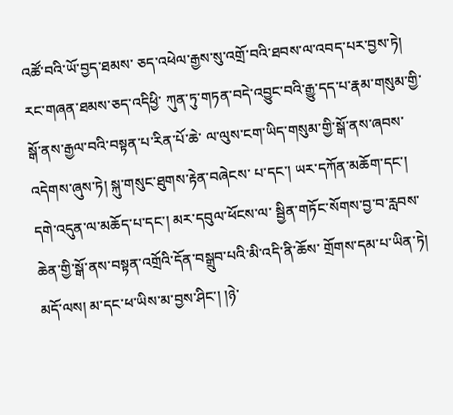འཚོ་བའི་ཡོ་བྱད་ཐམས་ ཅད་འཕེལ་རྒྱས་སུ་འགྲོ་བའི་ཐབས་ལ་འབད་པར་བྱས་ཏེ། རང་གཞན་ཐམས་ཅད་འདིཕྱི་ ཀུན་ཏུ་གཏན་བདེ་འབྱུང་བའི་རྒྱུ་དད་པ་རྣམ་གསུམ་གྱི་སྒོ་ནས་རྒྱལ་བའི་བསྟན་པ་རིན་པོ་ཆེ་ ལ་ལུས་ངག་ཡིད་གསུམ་གྱི་སྒོ་ནས་ཞབས་འདེགས་ཞུས་ཏེ། སྐུ་གསུང་ཐུགས་རྟེན་བཞེངས་ པ་དང་། ཡར་དཀོན་མཆོག་དང་། དགེ་འདུན་ལ་མཆོད་པ་དང་། མར་དབུལ་ཕོངས་ལ་ སྦྱིན་གཏོང་སོགས་བྱ་བ་རླབས་ཆེན་གྱི་སྒོ་ནས་བསྟན་འགྲོའི་དོན་བསྒྲུབ་པའི་མི་འདི་ནི་ཆོས་ གྲོགས་དམ་པ་ཡིན་ཏེ། མདོ་ལས། མ་དང་ཕ་ཡིས་མ་བྱས་ཤིང་། །ཉེ་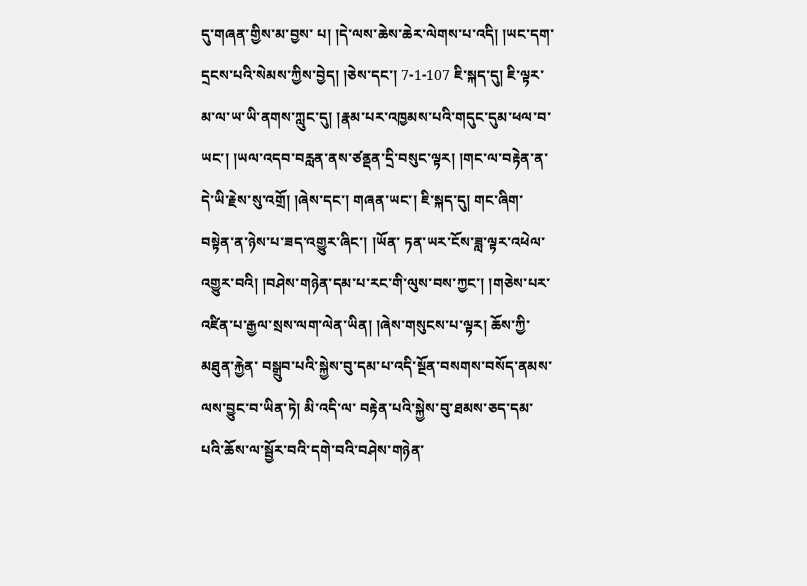དུ་གཞན་གྱིས་མ་བྱས་ པ། །དེ་ལས་ཆེས་ཆེར་ལེགས་པ་འདི། །ཡང་དག་དྲངས་པའི་སེམས་ཀྱིས་བྱེད། །ཅེས་དང་། 7-1-107 ཇི་སྐད་དུ། ཇི་ལྟར་མ་ལ་ཡ་ཡི་ནགས་ཀླུང་དུ། །རྣམ་པར་འཁྱམས་པའི་གདུང་དུམ་ཕལ་བ་ ཡང་། །ཡལ་འདབ་བརླན་ནས་ཙནྡན་དྲི་བསུང་ལྟར། །གང་ལ་བརྟེན་ན་དེ་ཡི་རྗེས་སུ་འགྲོ། །ཞེས་དང་། གཞན་ཡང་། ཇི་སྐད་དུ། གང་ཞིག་བསྟེན་ན་ཉེས་པ་ཟད་འགྱུར་ཞིང་། །ཡོན་ ཏན་ཡར་ངོས་ཟླ་ལྟར་འཕེལ་འགྱུར་བའི། །བཤེས་གཉེན་དམ་པ་རང་གི་ལུས་བས་ཀྱང་། །གཅེས་པར་འཛིན་པ་རྒྱལ་སྲས་ལག་ལེན་ཡིན། །ཞེས་གསུངས་པ་ལྟར། ཆོས་ཀྱི་མཐུན་རྐྱེན་ བསྒྲུབ་པའི་སྐྱེས་བུ་དམ་པ་འདི་སྔོན་བསགས་བསོད་ནམས་ལས་བྱུང་བ་ཡིན་ཏེ། མི་འདི་ལ་ བརྟེན་པའི་སྐྱེས་བུ་ཐམས་ཅད་དམ་པའི་ཆོས་ལ་སྦྱོར་བའི་དགེ་བའི་བཤེས་གཉེན་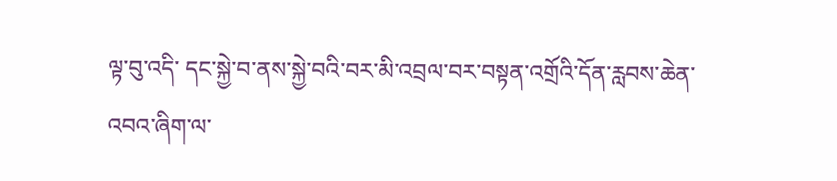ལྟ་བུ་འདི་ དང་སྐྱེ་བ་ནས་སྐྱེ་བའི་བར་མི་འབྲལ་བར་བསྟན་འགྲོའི་དོན་རླབས་ཆེན་འབའ་ཞིག་ལ་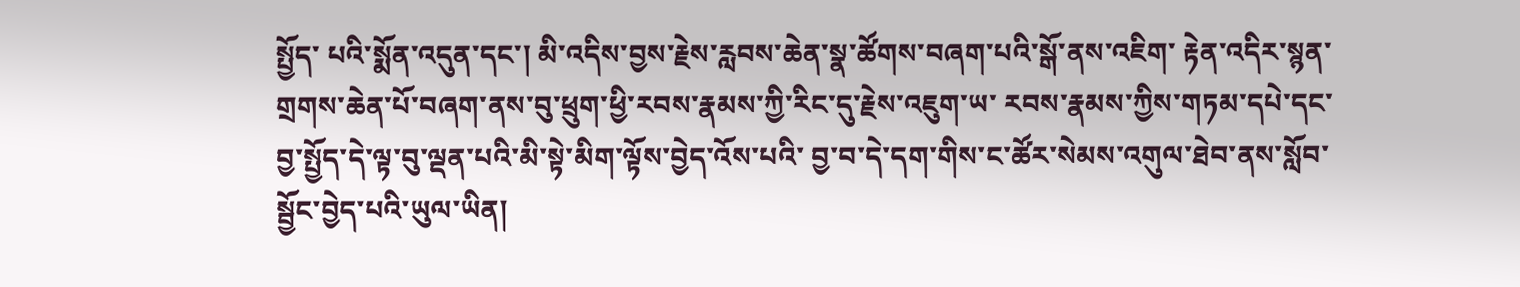སྤྱོད་ པའི་སྨོན་འདུན་དང་། མི་འདིས་བྱས་རྗེས་རླབས་ཆེན་སྣ་ཚོགས་བཞག་པའི་སྒོ་ནས་འཇིག་ རྟེན་འདིར་སྙན་གྲགས་ཆེན་པོ་བཞག་ནས་བུ་ཕྲུག་ཕྱི་རབས་རྣམས་ཀྱི་རིང་དུ་རྗེས་འཇུག་ཡ་ རབས་རྣམས་ཀྱིས་གཏམ་དཔེ་དང་བྱ་སྤྱོད་དེ་ལྟ་བུ་ལྡན་པའི་མི་སྟེ་མིག་ལྟོས་བྱེད་འོས་པའི་ བྱ་བ་དེ་དག་གིས་ང་ཚོར་སེམས་འགུལ་ཐེབ་ནས་སློབ་སྦྱོང་བྱེད་པའི་ཡུལ་ཡིན།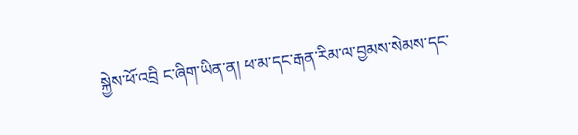སྐྱེས་ཕོ་འབྲི ང་ཞིག་ཡིན་ན། ཕ་མ་དང་རྒན་རིམ་ལ་བྱམས་སེམས་དང་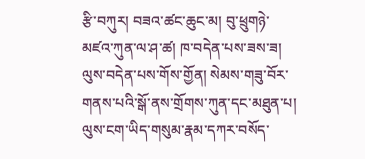རྩི་བཀུར། བཟའ་ཚང་ཆུང་མ། བུ་ཕྲུགཉེ་ མཛའ་ཀུན་ལ་ཤ་ཚ། ཁ་བདེན་པས་ཟས་ཟ། ལུས་བདེན་པས་གོས་གྱོན། སེམས་གཟུ་བོར་ གནས་པའི་སྒོ་ནས་གྲོགས་ཀུན་དང་མཐུན་པ། ལུས་ངག་ཡིད་གསུམ་རྣམ་དཀར་བསོད་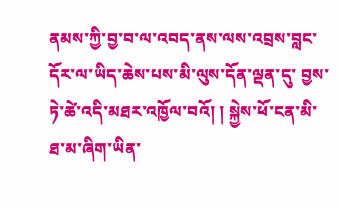ནམས་ཀྱི་བྱ་བ་ལ་འབད་ནས་ལས་འབྲས་བླང་དོར་ལ་ཡིད་ཆེས་པས་མི་ལུས་དོན་ལྡན་དུ་ བྱས་ཏེ་ཚེ་འདི་མཐར་འཁྱོལ་བའོ། ། སྐྱེས་ཕོ་ངན་མི་ཐ་མ་ཞིག་ཡིན་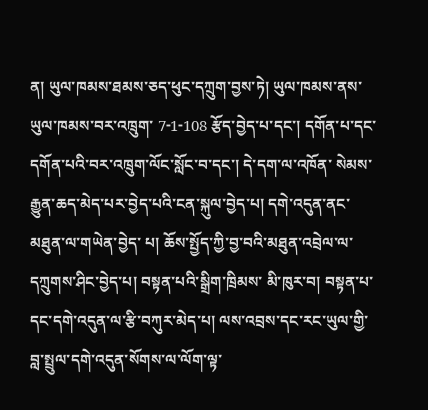ན། ཡུལ་ཁམས་ཐམས་ཅད་ཕུང་དཀྲུག་བྱས་ཏེ། ཡུལ་ཁམས་ནས་ཡུལ་ཁམས་བར་འཁྲུག་ 7-1-108 རྩོད་བྱེད་པ་དང་། དགོན་པ་དང་དགོན་པའི་བར་འཁྲུག་ལོང་སློང་བ་དང་། དེ་དག་ལ་འཁོན་ སེམས་རྒྱུན་ཆད་མེད་པར་བྱེད་པའི་ངན་སྐུལ་བྱེད་པ། དགེ་འདུན་ནང་མཐུན་ལ་གཡེན་བྱེད་ པ། ཆོས་སྤྱོད་ཀྱི་བྱ་བའི་མཐུན་འབྲེལ་ལ་དཀྲུགས་ཤིང་བྱེད་པ། བསྟན་པའི་སྒྲིག་ཁྲིམས་ མི་ཁུར་བ། བསྟན་པ་དང་དགེ་འདུན་ལ་རྩི་བཀུར་མེད་པ། ལས་འབྲས་དང་རང་ཡུལ་གྱི་ བླ་སྤྲུལ་དགེ་འདུན་སོགས་ལ་ལོག་ལྟ་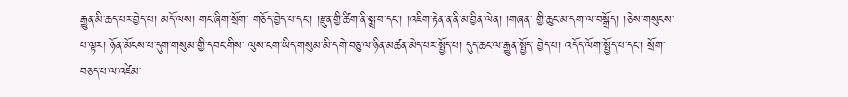རྒྱུན་མི་ཆད་པར་བྱེད་པ། མདོ་ལས། གང་ཞིག་སྲོག་ གཅོད་བྱེད་པ་དང་། །རྫུན་གྱི་ཚིག་ནི་སྨྲ་བ་དང་། །འཇིག་རྟེན་ན་ནི་མ་བྱིན་ལེན། །གཞན་ གྱི་ཆུང་མ་དག་ལ་བསྒྲོད། །ཅེས་གསུངས་པ་ལྟར། ཉོན་མོངས་པ་དུག་གསུམ་གྱི་དབང་གིས་ ལུས་ངག་ཡིད་གསུམ་མི་དགེ་བཅུ་ལ་ཉིན་མཚན་མེད་པར་སྤྱོད་པ། དུད་ཆང་ལ་རྒྱུན་སྤྱོད་ བྱེད་པ། འདོད་ལོག་སྤྱོད་པ་དང་། སྲོག་བཅད་པ་ལ་འཛེམ་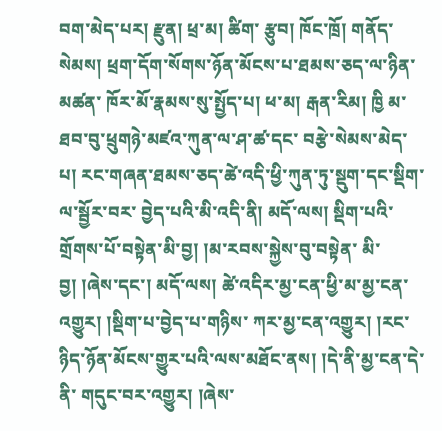བག་མེད་པར། རྫུན། ཕྲ་མ། ཚིག་ རྩུབ། ཁོང་ཁྲོ། གནོད་སེམས། ཕྲག་དོག་སོགས་ཉོན་མོངས་པ་ཐམས་ཅད་ལ་ཉིན་མཚན་ ཁོར་མོ་རྣམས་སུ་སྤྱོད་པ། ཕ་མ། རྒན་རིམ། ཁྱི མ་ཐབ་བུ་ཕྲུགཉེ་མཛའ་ཀུན་ལ་ཤ་ཚ་དང་ བརྩེ་སེམས་མེད་པ། རང་གཞན་ཐམས་ཅད་ཚེ་འདི་ཕྱི་ཀུན་ཏུ་སྡུག་དང་སྡིག་ལ་སྦྱོར་བར་ བྱེད་པའི་མི་འདི་ནི། མདོ་ལས། སྡིག་པའི་གྲོགས་པོ་བསྟེན་མི་བྱ། །མ་རབས་སྐྱེས་བུ་བསྟེན་ མི་བྱ། །ཞེས་དང་། མདོ་ལས། ཚེ་འདིར་མྱ་ངན་ཕྱི་མ་མྱ་ངན་འགྱུར། །སྡིག་པ་བྱེད་པ་གཉིས་ ཀར་མྱ་ངན་འགྱུར། །རང་ཉིད་ཉོན་མོངས་གྱུར་པའི་ལས་མཐོང་ནས། །དེ་ནི་མྱ་ངན་དེ་ནི་ གདུང་བར་འགྱུར། །ཞེས་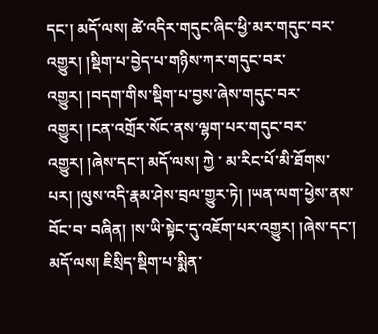དང་། མདོ་ལས། ཚེ་འདིར་གདུང་ཞིང་ཕྱི་མར་གདུང་བར་འགྱུར། །སྡིག་པ་བྱེད་པ་གཉིས་ཀར་གདུང་བར་འགྱུར། །བདག་གིས་སྡིག་པ་བྱས་ཞེས་གདུང་བར་ འགྱུར། །ངན་འགྲོར་སོང་ནས་ལྷག་པར་གདུང་བར་འགྱུར། །ཞེས་དང་། མདོ་ལས། ཀྱེ ་ མ་རིང་པོ་མི་ཐོགས་པར། །ལུས་འདི་རྣམ་ཤེས་བྲལ་གྱུར་ཏེ། །ཡན་ལག་ཕྱེས་ནས་བོང་བ་ བཞིན། །ས་ཡི་སྟེང་དུ་འཇོག་པར་འགྱུར། །ཞེས་དང་། མདོ་ལས། ཇིསྲིད་སྡིག་པ་སྨིན་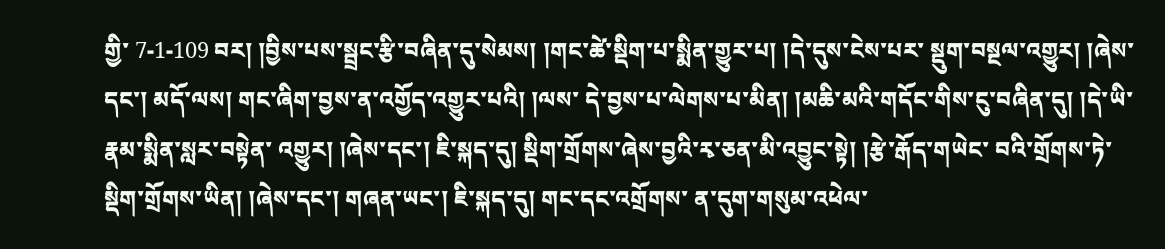གྱི་ 7-1-109 བར། །བྱིས་པས་སྦྲང་རྩི་བཞིན་དུ་སེམས། །གང་ཚེ་སྡིག་པ་སྨིན་གྱུར་པ། །དེ་དུས་ངེས་པར་ སྡུག་བསྔལ་འགྱུར། །ཞེས་དང་། མདོ་ལས། གང་ཞིག་བྱས་ན་འགྱོད་འགྱུར་པའི། །ལས་ དེ་བྱས་པ་ལེགས་པ་མིན། །མཆི་མའི་གདོང་གིས་ངུ་བཞིན་དུ། །དེ་ཡི་རྣམ་སྨིན་སླར་བསྟེན་ འགྱུར། །ཞེས་དང་། ཇི་སྐད་དུ། སྡིག་གྲོགས་ཞེས་བྱའི་རྭ་ཅན་མི་འབྱུང་སྟེ། །རྩེ་རྒོད་གཡེང་ བའི་གྲོགས་ཏེ་སྡིག་གྲོགས་ཡིན། །ཞེས་དང་། གཞན་ཡང་། ཇི་སྐད་དུ། གང་དང་འགྲོགས་ ན་དུག་གསུམ་འཕེལ་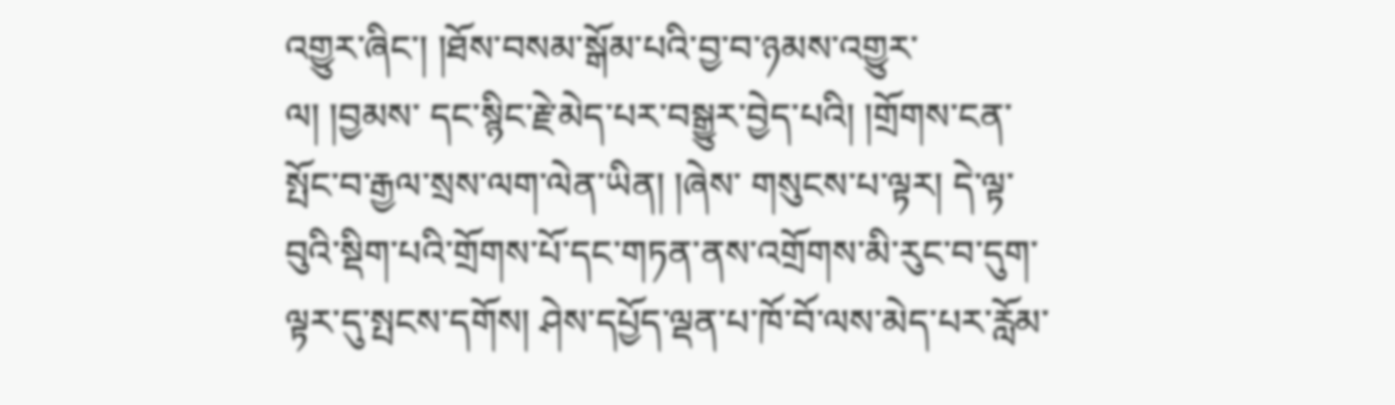འགྱུར་ཞིང་། །ཐོས་བསམ་སྒོམ་པའི་བྱ་བ་ཉམས་འགྱུར་ལ། །བྱམས་ དང་སྙིང་རྗེ་མེད་པར་བསྒྱུར་བྱེད་པའི། །གྲོགས་ངན་སྤོང་བ་རྒྱལ་སྲས་ལག་ལེན་ཡིན། །ཞེས་ གསུངས་པ་ལྟར། དེ་ལྟ་བུའི་སྡིག་པའི་གྲོགས་པོ་དང་གཏན་ནས་འགྲོགས་མི་རུང་བ་དུག་ ལྟར་དུ་སྤངས་དགོས། ཤེས་དཔྱོད་ལྡན་པ་ཁོ་བོ་ལས་མེད་པར་རློམ་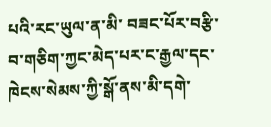པའི་རང་ཡུལ་ན་མི་ བཟང་པོར་བརྩི་བ་གཅིག་ཀྱང་མེད་པར་ང་རྒྱལ་དང་ཁེངས་སེམས་ཀྱི་སྒོ་ནས་མི་དགེ་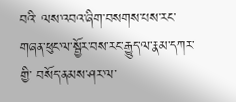བའི་ ལས་འབའ་ཞིག་བསགས་པས་རང་གཞན་ཕུང་ལ་སྦྱོར་བས་རང་རྒྱུད་ལ་རྣམ་དཀར་གྱི་ བསོད་ནམས་ཤར་ལ་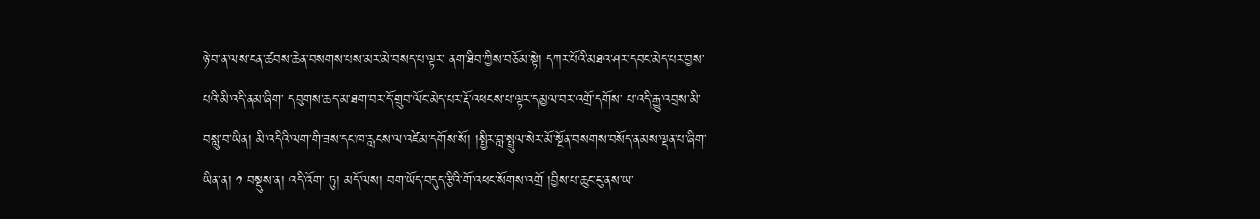ཉེ་བ་ན་ལས་ངན་ཚབས་ཆེན་བསགས་པས་མར་མེ་བསད་པ་ལྟར་ ནག་ཐིབ་ཀྱིས་བཅོམ་སྟེ། དཀར་པོའི་མཐའ་ཤར་དབང་མེད་པར་བྱས་པའི་མི་འདི་ནམ་ཞིག་ དབུགས་ཆད་མ་ཐག་བར་དོ་གྲུབ་ལོང་མེད་པར་རྡོ་འཕངས་པ་ལྟར་དམྱལ་བར་འགྲོ་དགོས་ པ་འདི་རྒྱུ་འབྲས་མི་བསླུ་བ་ཡིན། མི་འདིའི་ལག་གི་ཟས་དང་ཁ་རླངས་ལ་འཛེམ་དགོས་སོ། །སྤྱིར་བླ་སྤྲུལ་སེར་མོ་སྔོན་བསགས་བསོད་ནམས་ལྡན་པ་ཞིག་ཡིན་ན། ༡ བསྡུས་ན། འདི་འོག་ ཏུ། མདོ་ལས། བག་ཡོད་བདུད་རྩིའི་གོ་འཕང་སོགས་འགྲོ །བྱིས་པ་ཆུང་ངུ་ནས་ཡ་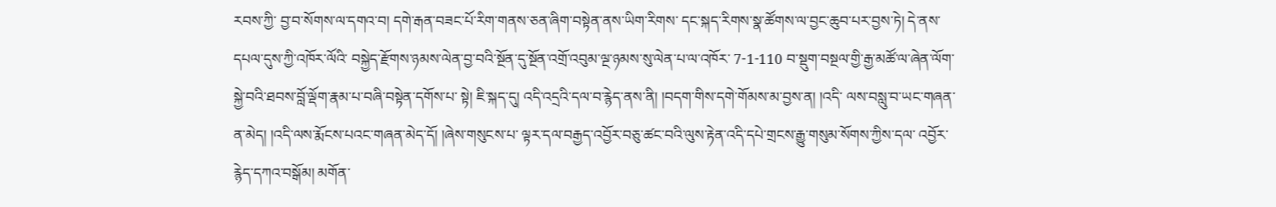རབས་ཀྱི་ བྱ་བ་སོགས་ལ་དགའ་བ། དགེ་རྒན་བཟང་པོ་རིག་གནས་ཅན་ཞིག་བསྟེན་ནས་ཡིག་རིགས་ དང་སྐད་རིགས་སྣ་ཚོགས་ལ་བྱང་ཆུབ་པར་བྱས་ཏེ། དེ་ནས་དཔལ་དུས་ཀྱི་འཁོར་ལོའི་ བསྐྱེད་རྫོགས་ཉམས་ལེན་བྱ་བའི་སྔོན་དུ་སྔོན་འགྲོ་འབུམ་ལྔ་ཉམས་སུ་ལེན་པ་ལ་འཁོར་ 7-1-110 བ་སྡུག་བསྔལ་གྱི་རྒྱ་མཚོ་ལ་ཞེན་ལོག་སྐྱེ་བའི་ཐབས་བློ་ལྡོག་རྣམ་པ་བཞི་བསྟེན་དགོས་པ་ སྟེ། ཇི་སྐད་དུ། འདི་འདྲའི་དལ་བ་རྙེད་ནས་ནི། །བདག་གིས་དགེ་གོམས་མ་བྱས་ན། །འདི་ ལས་བསླུ་བ་ཡང་གཞན་ན་མེད། །འདི་ལས་རྨོངས་པའང་གཞན་མེད་དོ། །ཞེས་གསུངས་པ་ ལྟར་དལ་བརྒྱད་འབྱོར་བཅུ་ཚང་བའི་ལུས་རྟེན་འདི་དཔེ་གྲངས་རྒྱུ་གསུམ་སོགས་ཀྱིས་དལ་ འབྱོར་རྙེད་དཀའ་བསྒོམ། མགོན་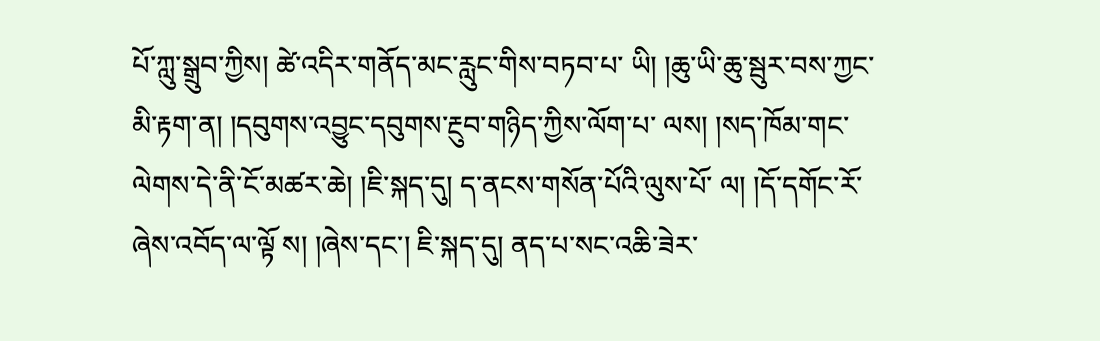པོ་ཀླུ་སྒྲུབ་ཀྱིས། ཚེ་འདིར་གནོད་མང་རླུང་གིས་བཏབ་པ་ ཡི། །ཆུ་ཡི་ཆུ་སྦུར་བས་ཀྱང་མི་རྟག་ན། །དབུགས་འབྱུང་དབུགས་རྔུབ་གཉིད་ཀྱིས་ལོག་པ་ ལས། །སད་ཁོམ་གང་ལེགས་དེ་ནི་ངོ་མཚར་ཆེ། །ཇི་སྐད་དུ། ད་ནངས་གསོན་པོའི་ལུས་པོ་ ལ། །དོ་དགོང་རོ་ཞེས་འབོད་ལ་ལྟོ ས། །ཞེས་དང་། ཇི་སྐད་དུ། ནད་པ་སང་འཆི་ཟེར་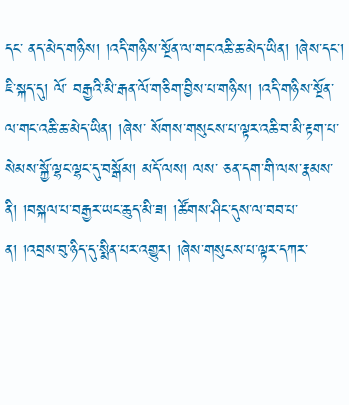དང་ ནད་མེད་གཉིས། །འདི་གཉིས་སྔོན་ལ་གང་འཆི་ཆ་མེད་ཡིན། །ཞེས་དང་། ཇི་སྐད་དུ། ལོ་ བརྒྱའི་མི་རྒན་ལོ་གཅིག་བྱིས་པ་གཉིས། །འདི་གཉིས་སྔོན་ལ་གང་འཆི་ཆ་མེད་ཡིན། །ཞེས་ སོགས་གསུངས་པ་ལྟར་འཆི་བ་མི་རྟག་པ་སེམས་སྐྱོ་ལྷང་ལྷང་དུ་བསྒོམ། མདོ་ལས། ལས་ ཅན་དག་གི་ལས་རྣམས་ནི། །བསྐལ་པ་བརྒྱར་ཡང་ཆུད་མི་ཟ། །ཚོགས་ཤིང་དུས་ལ་བབ་པ་ ན། །འབྲས་བུ་ཉིད་དུ་སྨིན་པར་འགྱུར། །ཞེས་གསུངས་པ་ལྟར་དཀར་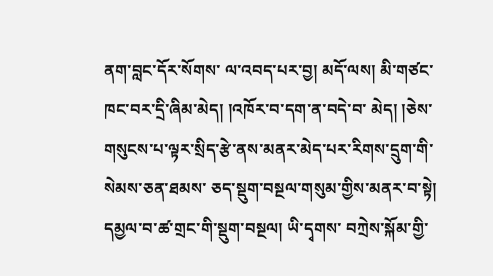ནག་བླང་དོར་སོགས་ ལ་འབད་པར་བྱ། མདོ་ལས། མི་གཙང་ཁང་བར་དྲི་ཞིམ་མེད། །འཁོར་བ་དག་ན་བདེ་བ་ མེད། །ཅེས་གསུངས་པ་ལྟར་སྲིད་རྩེ་ནས་མནར་མེད་པར་རིགས་དྲུག་གི་སེམས་ཅན་ཐམས་ ཅད་སྡུག་བསྔལ་གསུམ་གྱིས་མནར་བ་སྟེ། དམྱལ་བ་ཚ་གྲང་གི་སྡུག་བསྔལ། ཡི་དྭགས་ བཀྲེས་སྐོམ་གྱི་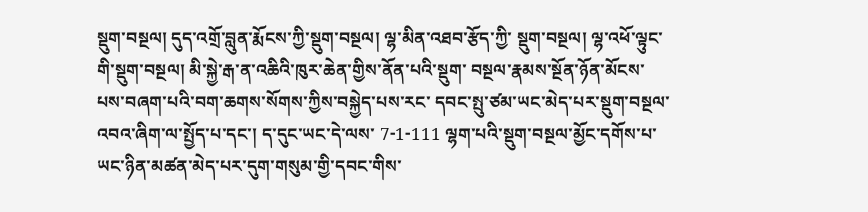སྡུག་བསྔལ། དུད་འགྲོ་བླུན་རྨོངས་ཀྱི་སྡུག་བསྔལ། ལྷ་མིན་འཐབ་རྩོད་ཀྱི་ སྡུག་བསྔལ། ལྷ་འཕོ་ལྟུང་གི་སྡུག་བསྔལ། མི་སྐྱེ་རྒ་ན་འཆིའི་ཁུར་ཆེན་གྱིས་ནོན་པའི་སྡུག་ བསྔལ་རྣམས་སྔོན་ཉོན་མོངས་པས་བཞག་པའི་བག་ཆགས་སོགས་ཀྱིས་བསྐྱེད་པས་རང་ དབང་སྤུ་ཙམ་ཡང་མེད་པར་སྡུག་བསྔལ་འབའ་ཞིག་ལ་སྤྱོད་པ་དང་། ད་དུང་ཡང་དེ་ལས་ 7-1-111 ལྷག་པའི་སྡུག་བསྔལ་མྱོང་དགོས་པ་ཡང་ཉིན་མཚན་མེད་པར་དུག་གསུམ་གྱི་དབང་གིས་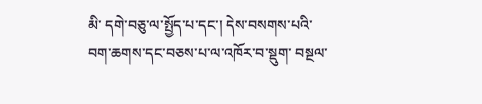མི་ དགེ་བཅུ་ལ་སྤྱོད་པ་དང་། དེས་བསགས་པའི་བག་ཆགས་དང་བཅས་པ་ལ་འཁོར་བ་སྡུག་ བསྔལ་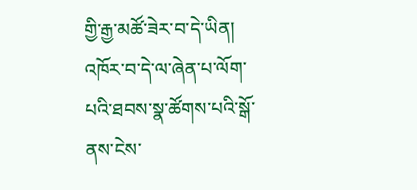གྱི་རྒྱ་མཚོ་ཟེར་བ་དེ་ཡིན། འཁོར་བ་དེ་ལ་ཞེན་པ་ལོག་པའི་ཐབས་སྣ་ཚོགས་པའི་སྒོ་ ནས་ངེས་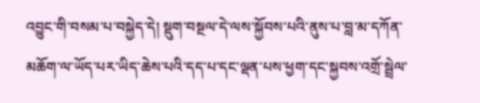འབྱུང་གི་བསམ་པ་བསྐྱེད་དེ། སྡུག་བསྔལ་དེ་ལས་སྐྱོབས་པའི་ནུས་པ་བླ་མ་དཀོན་ མཆོག་ལ་ཡོད་པར་ཡིད་ཆེས་པའི་དད་པ་དང་ལྡན་པས་ཕྱག་དང་སྐྱབས་འགྲོ་སྦྲེལ་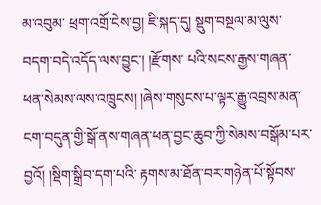མ་འབུམ་ ཕྲག་འགྲོ་ངེས་བྱ། ཇི་སྐད་དུ། སྡུག་བསྔལ་མ་ལུས་བདག་བདེ་འདོད་ལས་བྱུང་། །རྫོགས་ པའི་སངས་རྒྱས་གཞན་ཕན་སེམས་ལས་འཁྲུངས། །ཞེས་གསུངས་པ་ལྟར་རྒྱུ་འབྲས་མན་ ངག་བདུན་གྱི་སྒོ་ནས་གཞན་ཕན་བྱང་ཆུབ་ཀྱི་སེམས་བསྒོམ་པར་བྱའོ། །སྡིག་སྒྲིབ་དག་པའི་ རྟགས་མ་ཐོན་བར་གཉེན་པོ་སྟོབས་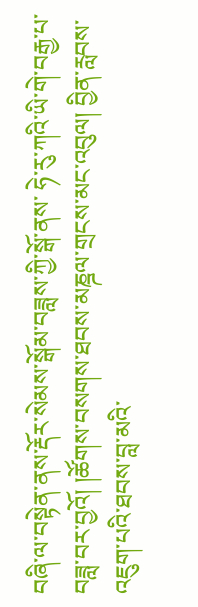བཞི་ལ་བསྟེན་ནས་རྡོར་སེམས་སྒོམ་བཟླས་ཀྱི་སྒོ་ནས་ ཧེ་རུ་ཀའི་ཡི་གེ་བརྒྱ་པ་བཟླ་བར་བྱའོ། །ཚོགས་བསགས་ཐབས་མཎྜལ་གྲངས་མང་འབུལ། བྱིན་རླབས་འཇུག་པའི་ཐབས་བླ་མའི་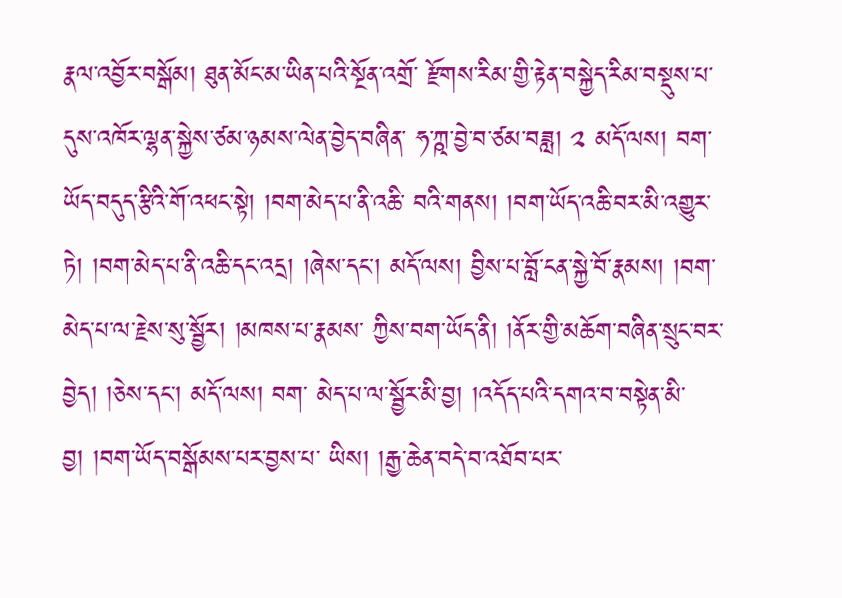རྣལ་འབྱོར་བསྒོམ། ཐུན་མོང་མ་ཡིན་པའི་སྔོན་འགྲོ་ རྫོགས་རིམ་གྱི་རྟེན་བསྐྱེད་རིམ་བསྡུས་པ་དུས་འཁོར་ལྷན་སྐྱེས་ཙམ་ཉམས་ལེན་བྱེད་བཞིན་ ཧ་ཀྵ་བྱེ་བ་ཙམ་བཟླ། ༢ མདོ་ལས། བག་ཡོད་བདུད་རྩིའི་གོ་འཕང་སྟེ། །བག་མེད་པ་ནི་འཆི་ བའི་གནས། །བག་ཡོད་འཆི་བར་མི་འགྱུར་ཏེ། །བག་མེད་པ་ནི་འཆི་དང་འདྲ། །ཞེས་དང་། མདོ་ལས། བྱིས་པ་བློ་ངན་སྐྱེ་བོ་རྣམས། །བག་མེད་པ་ལ་རྗེས་སུ་སྦྱོར། །མཁས་པ་རྣམས་ ཀྱིས་བག་ཡོད་ནི། །ནོར་གྱི་མཆོག་བཞིན་སྲུང་བར་བྱེད། །ཅེས་དང་། མདོ་ལས། བག་ མེད་པ་ལ་སྦྱོར་མི་བྱ། །འདོད་པའི་དགའ་བ་བསྟེན་མི་བྱ། །བག་ཡོད་བསྒོམས་པར་བྱས་པ་ ཡིས། །རྒྱ་ཆེན་བདེ་བ་འཐོབ་པར་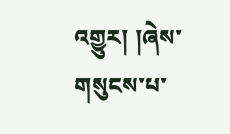འགྱུར། །ཞེས་གསུངས་པ་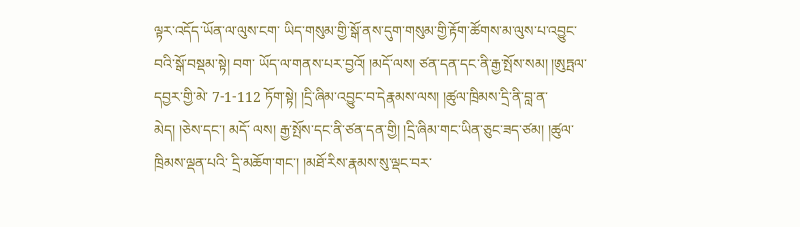ལྟར་འདོད་ཡོན་ལ་ལུས་ངག་ ཡིད་གསུམ་གྱི་སྒོ་ནས་དུག་གསུམ་གྱི་རྟོག་ཚོགས་མ་ལུས་པ་འབྱུང་བའི་སྒོ་བསྡམ་སྟེ། བག་ ཡོད་ལ་གནས་པར་བྱའོ། །མདོ་ལས། ཙན་དན་དང་ནི་རྒྱ་སྤོས་སམ། །ཨུཏྤལ་དབྱར་གྱི་མེ་ 7-1-112 ཏོག་སྟེ། །དྲི་ཞིམ་འབྱུང་བ་དེརྣམས་ལས། །ཚུལ་ཁྲིམས་དྲི་ནི་བླ་ན་མེད། །ཅེས་དང་། མདོ་ ལས། རྒྱ་སྤོས་དང་ནི་ཙན་དན་གྱི། །དྲི་ཞིམ་གང་ཡིན་ཅུང་ཟད་ཙམ། །ཚུལ་ཁྲིམས་ལྡན་པའི་ དྲི་མཆོག་གང་། །མཐོ་རིས་རྣམས་སུ་ལྡང་བར་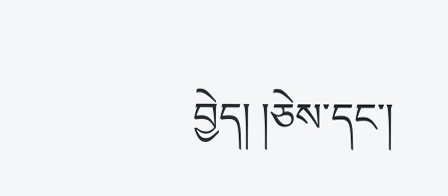བྱེད། །ཅེས་དང་།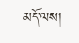མདོ་ལས།